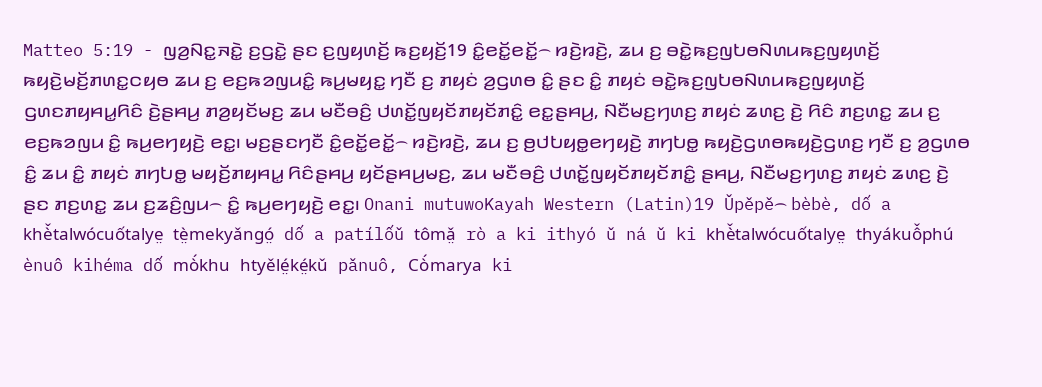Matteo 5:19 - ꤜꤤ꤬ꤡꤢ꤭ꤏꤢꤧ꤭ ꤢ꤬ꤞꤢꤧ꤭ ꤔꤢ ꤢ꤬ꤜꤟꤛꤢꤩ꤬ ꤒꤢ꤬ꤟꤢꤩ꤬19 ꤢꤨ꤭ꤕꤢꤩ꤭ꤕꤢꤩ꤭꤮ ꤙꤢꤧ꤬ꤙꤢꤧ꤬, ꤘꤣ ꤢ꤬ ꤋꤢꤧ꤭ꤒꤢ꤬ꤜꤝꤥꤡꤛꤣꤒꤢ꤬ꤜꤟꤛꤢꤩ꤬ ꤒꤟꤢꤧ꤬ꤗꤢꤩ꤬ꤊꤛꤢ꤭ꤍꤟꤥ ꤘꤣ ꤢ꤬ ꤕꤢ꤬ꤒꤤꤜꤣꤢꤨ꤭ ꤒꤣ꤬ꤗꤟꤢ꤭ ꤚꤢꤪ ꤢ꤬ ꤊꤟꤢꤦ ꤤ꤬ꤞꤛꤥ ꤢꤨ꤭ ꤔꤢ ꤢꤨ꤭ ꤊꤟꤢꤦ ꤋꤢꤧ꤭ꤒꤢ꤬ꤜꤝꤥꤡꤛꤣꤒꤢ꤬ꤜꤟꤛꤢꤩ꤬ ꤞꤛꤢꤊꤟꤌꤣ꤭ꤖꤢꤨ ꤢꤧ꤬ꤔꤌꤣ꤬ ꤊꤤ꤬ꤟꤢꤩꤗꤢ꤬ ꤘꤣ ꤗꤢꤪꤋꤢꤨ꤬ ꤓꤛꤢꤩ꤭ꤜꤟꤢꤩꤊꤟꤢꤩꤊꤢꤨ꤭ ꤕꤢ꤭ꤔꤌꤣ꤬, ꤡꤢꤪꤗꤢ꤬ꤚꤛꤢ꤬ ꤊꤟꤢꤦ ꤘꤛꤢ꤬ ꤢꤧ꤬ ꤖꤢꤨ ꤊꤢ꤬ꤛꤢ꤭ ꤘꤣ ꤢ꤬ ꤕꤢ꤬ꤒꤤꤜꤣ ꤢꤨ꤭ ꤒꤣ꤬ꤕꤚꤟꤢꤧ꤬ ꤕꤢ꤭꤯ ꤗꤢ꤬ꤔꤢꤚꤢꤪ ꤢꤨ꤭ꤕꤢꤩ꤭ꤕꤢꤩ꤭꤮ ꤙꤢꤧ꤬ꤙꤢꤧ꤬, ꤘꤣ ꤢ꤬ ꤥ꤬ꤓꤝꤟꤥ꤭ꤕꤚꤟꤢꤧ꤬ ꤊꤚꤝꤥ꤭ ꤒꤟꤢꤧ꤬ꤞꤛꤥꤒꤟꤢꤧ꤬ꤞꤛꤢ꤬ ꤚꤢꤪ ꤢ꤬ ꤤ꤬ꤞꤛꤥ ꤢꤨ꤭ ꤘꤣ ꤢꤨ꤭ ꤊꤟꤢꤦ ꤊꤚꤝꤥ꤭ ꤗꤟꤢꤩ꤬ꤊꤟꤌꤣ꤭ ꤖꤢꤨꤔꤌꤣ꤬ ꤟꤢꤩꤔꤌꤣ꤬ꤗꤢ꤬, ꤘꤣ ꤗꤢꤪꤋꤢꤨ꤬ ꤓꤛꤢꤩ꤭ꤜꤟꤢꤩꤊꤟꤢꤩꤊꤢꤨ꤭ ꤔꤌꤣ꤬, ꤡꤢꤪꤗꤢ꤬ꤚꤛꤢ꤬ ꤊꤟꤢꤦ ꤘꤛꤢ꤬ ꤢꤧ꤬ ꤔꤢ ꤊꤢ꤬ꤛꤢ꤭ ꤘꤣ ꤢ꤬ꤘꤢꤨ꤬ꤜꤣ꤮ ꤢꤨ꤭ ꤒꤣ꤬ꤕꤚꤟꤢꤧ꤬ ꤕꤢ꤭꤯ Onani mutuwoKayah Western (Latin)19 Ǔpěpě꤮ bèbè, dố a khè̌talwócuốtalye̤ tè̤mekyǎngó̤ dố a patílốǔ tômǎ̤ rò a ki ithyó ǔ ná ǔ ki khè̌talwócuốtalye̤ thyákuô̌phú ènuô kihéma dố mò́khu htyělé̤ké̤kǔ pǎnuô, Cò́marya ki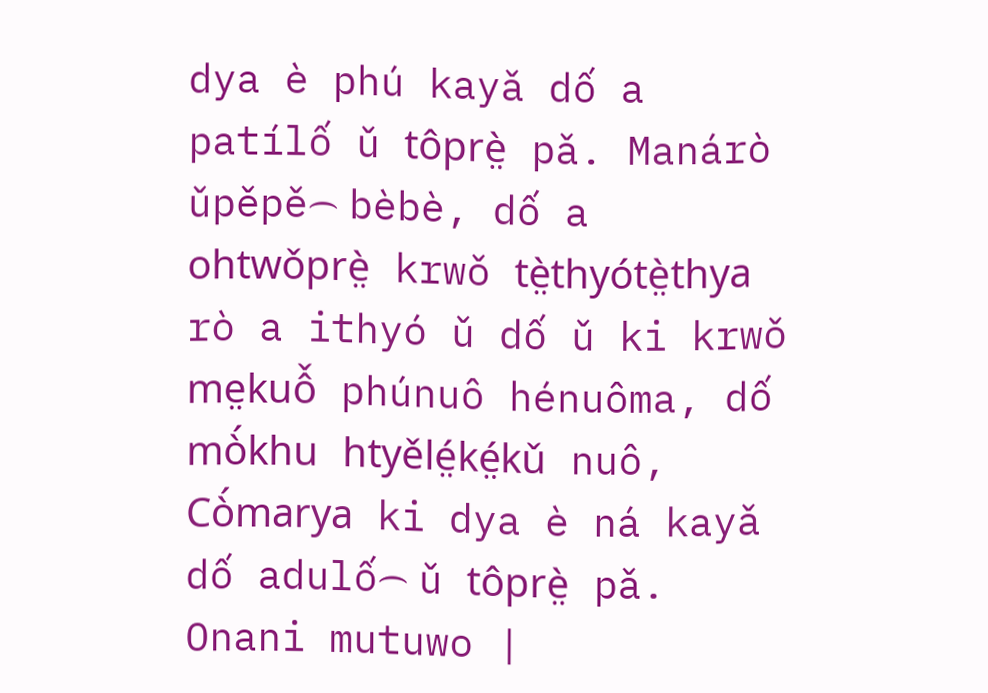dya è phú kayǎ dố a patílố ǔ tôprè̤ pǎ. Manárò ǔpěpě꤮ bèbè, dố a ohtwǒprè̤ krwǒ tè̤thyótè̤thya rò a ithyó ǔ dố ǔ ki krwǒ me̤kuô̌ phúnuô hénuôma, dố mò́khu htyělé̤ké̤kǔ nuô, Cò́marya ki dya è ná kayǎ dố adulố꤮ ǔ tôprè̤ pǎ. Onani mutuwo |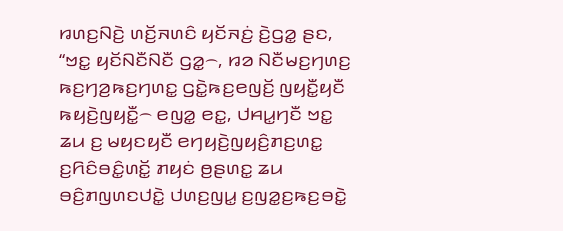ꤙꤛꤢ꤬ꤡꤢꤧ꤬ ꤛꤢꤩ꤬ꤏꤛꤢꤨ ꤟꤢꤩꤏꤢꤦ꤬ ꤢꤧ꤬ꤞꤤ꤭ ꤔꤢ, “ꤠꤢ꤭ ꤟꤢꤩꤡꤢꤪꤡꤢꤪ ꤞꤤ꤭꤮, ꤙꤤ ꤡꤢꤪꤗꤢ꤬ꤚꤛꤢ꤬ ꤒꤢ꤬ꤚꤤ꤬ꤒꤢ꤬ꤚꤛꤢ꤭ ꤞꤢꤧ꤭ꤒꤢ꤬ꤕꤜꤢꤩ꤬ ꤜꤟꤢꤪ꤭ꤟꤢꤪ ꤒꤟꤢꤧ꤬ꤜꤟꤢꤪ꤭꤮ ꤕꤜꤤ꤭ ꤕꤢ꤭, ꤓꤌꤣ꤭ꤚꤢꤪ ꤠꤢ꤭ ꤘꤣ ꤢ꤬ ꤗꤟꤢꤟꤢꤪ ꤕꤚꤟꤢꤧ꤬ꤜꤟꤢꤨ꤬ꤊꤢ꤬ꤛꤢ꤭ ꤢ꤬ꤖꤢꤨꤋꤢꤨ꤭ꤛꤢꤩ꤭ ꤊꤟꤢꤦ ꤥ꤬ꤔꤛꤢ꤭ ꤘꤣ ꤋꤢꤨ꤬ꤊꤜꤛꤢꤓꤢꤧ꤭ ꤓꤛꤢ꤬ꤜꤣ꤭ ꤢ꤬ꤜꤤ꤭ꤢ꤬ꤒꤢ꤬ꤋꤢꤧ꤭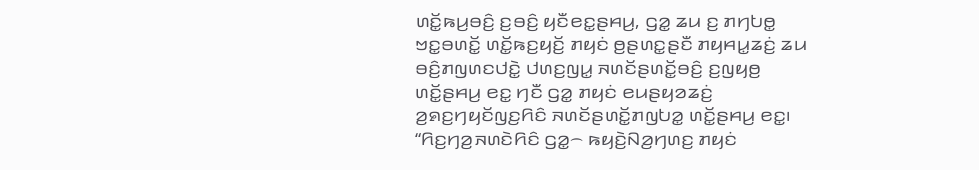ꤛꤢꤩ꤭ꤒꤣ꤬ꤋꤢꤨ꤬ ꤢ꤬ꤋꤢꤨ꤬ ꤟꤢꤪꤕꤢ꤭ꤔꤌꤣ꤬, ꤞꤤ꤭ ꤘꤣ ꤢ꤬ ꤊꤚꤝꤥ꤭ ꤠꤢ꤭ꤋꤛꤢꤩ꤭ ꤛꤢꤩ꤭ꤒꤢ꤬ꤟꤢꤩ꤬ ꤊꤟꤢꤦ ꤥ꤬ꤔꤛꤢ꤭ꤔꤢꤪ ꤊꤟꤌꤣ꤭ꤘꤢꤦ꤬ ꤘꤣ ꤋꤢꤨ꤬ꤊꤜꤛꤢꤓꤢꤧ꤭ ꤓꤛꤢ꤬ꤜꤣ꤭ ꤏꤛꤢꤩꤔꤛꤢꤩ꤭ꤋꤢꤨ꤬ ꤢ꤬ꤜꤟꤥ꤬ ꤛꤢꤩ꤭ꤔꤌꤣ꤬ ꤕꤢ꤭ ꤚꤢꤪ ꤞꤤ꤭ ꤊꤟꤢꤦ ꤕꤣꤔꤟꤤꤘꤢꤦ꤬ ꤤ꤬ꤎꤢ꤬ꤚꤟꤢꤩꤜꤢ꤬ꤖꤢꤨ ꤏꤛꤢꤩꤔꤛꤢꤩ꤭ꤊꤜꤝꤤ꤭ ꤛꤢꤩ꤭ꤔꤌꤣ꤬ ꤕꤢ꤭꤯
“ꤖꤢ꤬ꤚꤤ꤬ꤏꤛꤢꤧꤖꤢꤨ ꤞꤤ꤭꤮ ꤒꤟꤢꤧ꤬ꤡꤤ꤬ꤚꤛꤢ꤬ ꤊꤟꤢꤦ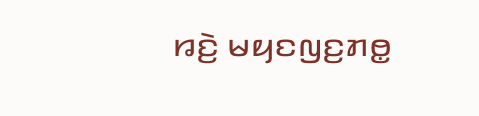ꤙꤢꤧ꤬ ꤗꤟꤢꤜꤢ꤬ꤊꤥ꤭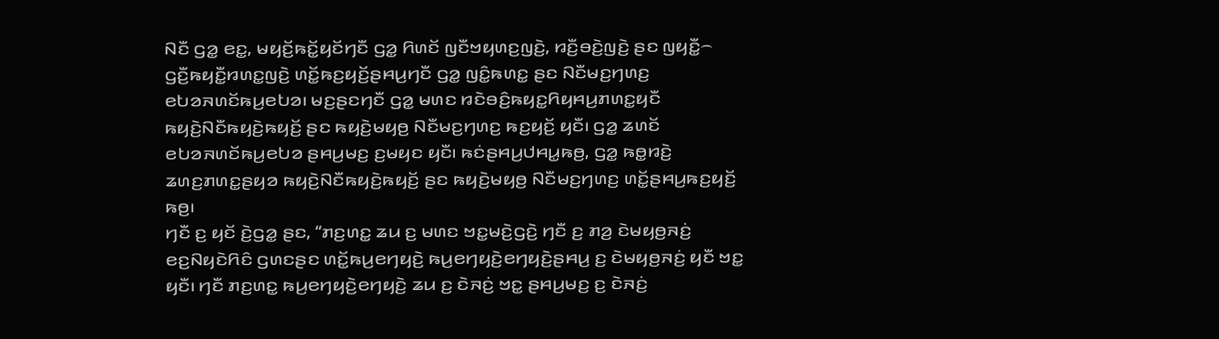ꤡꤢꤪ ꤞꤤ꤭ ꤕꤢ꤭, ꤗꤟꤢꤩ꤬ꤒꤢꤩ꤭ꤟꤢꤩꤚꤢꤪ ꤞꤤ꤭ ꤖꤛꤢꤩ ꤜꤢꤪꤠꤟꤛꤢ꤬ꤜꤢꤧ꤬, ꤙꤢꤪ꤬ꤋꤢꤧ꤬ꤜꤢꤧ꤬ ꤔꤢ ꤜꤟꤢꤪ꤭꤮ ꤞꤢꤪ꤬ꤒꤟꤢꤪ꤭ꤙꤛꤢ꤭ꤜꤢꤧ꤬ ꤛꤢꤩ꤭ꤒꤢ꤬ꤟꤢꤩ꤬ꤔꤌꤣ꤬ꤚꤢꤪ ꤞꤤ꤭ ꤜꤢꤨ꤭ꤒꤛꤢ꤭ ꤔꤢ ꤡꤢꤪꤗꤢ꤬ꤚꤛꤢ꤬ ꤕꤝꤤꤏꤛꤢꤩꤒꤣ꤬ꤕꤝꤤ꤯ ꤗꤢ꤬ꤔꤢꤚꤢꤪ ꤞꤤ꤭ ꤗꤛꤢ ꤙꤢꤧꤋꤢꤨ꤬ꤒꤟꤢ꤭ꤖꤟꤌꤣ꤬ꤊꤛꤢ꤭ꤟꤢꤪ ꤒꤟꤢꤧ꤬ꤡꤢꤪꤒꤟꤢꤧ꤬ꤒꤟꤢꤩ꤬ ꤔꤢ ꤒꤟꤢꤧ꤬ꤗꤟꤥ꤬ ꤡꤢꤪꤗꤢ꤬ꤚꤛꤢ꤬ ꤒꤢ꤬ꤟꤢꤩ꤬ ꤟꤢꤪ꤯ ꤞꤤ꤭ ꤘꤛꤢꤩ ꤕꤝꤤꤏꤛꤢꤩꤒꤣ꤬ꤕꤝꤤ ꤔꤌꤣ꤬ꤗꤢ꤬ ꤢ꤬ꤗꤟꤢ ꤟꤢꤪ꤯ ꤒꤢꤦꤔꤌꤣ꤬ꤓꤌꤣ꤭ꤒꤥ꤬, ꤞꤤ꤭ ꤒꤥ꤭ꤙꤢꤧ꤬ ꤘꤛꤢ꤬ꤊꤛꤢ꤭ꤔꤟꤤ ꤒꤟꤢꤧ꤬ꤡꤢꤪꤒꤟꤢꤧ꤬ꤒꤟꤢꤩ꤬ ꤔꤢ ꤒꤟꤢꤧ꤬ꤗꤟꤥ꤬ ꤡꤢꤪꤗꤢ꤬ꤚꤛꤢ꤬ ꤛꤢꤩ꤭ꤔꤌꤣ꤬ꤒꤢ꤬ꤟꤢꤩ꤬ ꤒꤥ꤬꤯
ꤚꤢꤪ ꤢ꤬ ꤟꤢꤩ ꤢꤧ꤬ꤞꤤ꤭ ꤔꤢ, “ꤊꤢ꤬ꤛꤢ꤭ ꤘꤣ ꤢ꤬ ꤗꤛꤢ ꤠꤢ꤭ꤗꤢꤧ꤬ꤞꤢꤧ꤬ ꤚꤢꤪ ꤢ꤬ ꤊꤤ꤬ ꤢꤧꤗꤟꤥ꤬ꤏꤢꤦ꤬ ꤕꤢ꤬ꤡꤟꤢꤧꤖꤢꤨ ꤞꤛꤢꤔꤢ ꤛꤢꤩ꤭ꤒꤣ꤬ꤕꤚꤟꤢꤧ꤬ ꤒꤣ꤬ꤕꤚꤟꤢꤧ꤬ꤕꤚꤟꤢꤧ꤬ꤔꤌꤣ꤬ ꤢ꤬ ꤢꤧꤗꤟꤥ꤬ꤏꤢꤦ꤬ ꤟꤢꤪ ꤠꤢ꤭ ꤟꤢꤪ꤯ ꤚꤢꤪ ꤊꤢ꤬ꤛꤢ꤭ ꤒꤣ꤬ꤕꤚꤟꤢꤧ꤬ꤕꤚꤟꤢꤧ꤬ ꤘꤣ ꤢ꤬ ꤢꤧꤏꤢꤦ꤬ ꤠꤢ꤭ ꤔꤌꤣ꤬ꤗꤢ꤬ ꤢ꤬ ꤢꤧꤏꤢꤦ꤬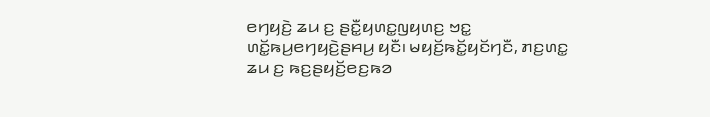ꤕꤚꤟꤢꤧ꤬ ꤘꤣ ꤢ꤬ ꤔꤢꤪ꤭ꤟꤛꤢ꤭ꤜꤟꤛꤢ꤬ ꤠꤢ꤭ ꤛꤢꤩ꤭ꤒꤣ꤬ꤕꤚꤟꤢꤧ꤬ꤔꤌꤣ꤬ ꤟꤢꤪ꤯ ꤗꤟꤢꤩ꤬ꤒꤢꤩ꤭ꤟꤢꤩꤚꤢꤪ, ꤊꤢ꤬ꤛꤢ꤭ ꤘꤣ ꤢ꤬ ꤒꤢ꤬ꤔꤟꤢꤩ꤬ꤕꤢ꤬ꤒꤤ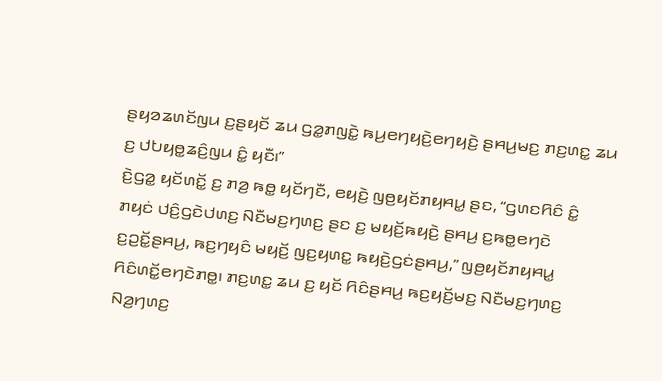ꤔꤟꤤꤘꤛꤢꤩꤜꤣ ꤢ꤬ꤔꤟꤢꤩ ꤘꤣ ꤞꤤ꤭ꤊꤜꤢꤧ꤭ ꤒꤣ꤬ꤕꤚꤟꤢꤧ꤬ꤕꤚꤟꤢꤧ꤬ ꤔꤌꤣ꤬ꤗꤢ꤬ ꤊꤢ꤬ꤛꤢ꤭ ꤘꤣ ꤢ꤬ ꤓꤝꤟꤥ꤭ꤘꤢꤨ꤬ꤜꤣ ꤢꤨ꤭ ꤟꤢꤪ꤯”
ꤢꤧ꤬ꤞꤤ꤭ ꤟꤢꤩꤛꤢꤩ꤭ ꤢ꤬ ꤊꤤ꤬ ꤒꤥ꤭ ꤟꤢꤩꤚꤢꤪ, ꤕꤟꤢꤧ꤬ ꤜꤥ꤬ꤟꤢꤩꤊꤟꤌꤣ꤭ ꤔꤢ, “ꤞꤛꤢꤖꤢꤨ ꤢꤨ꤭ ꤊꤟꤢꤦ ꤓꤢꤨ꤬ꤞꤢꤧꤓꤛꤢ꤬ ꤡꤢꤪꤗꤢ꤬ꤚꤛꤢ꤬ ꤔꤢ ꤢ꤬ ꤗꤟꤢꤩ꤬ꤒꤟꤢꤧ꤬ ꤔꤌꤣ꤬ ꤢ꤬ꤒꤥ꤭ꤕꤚꤢꤧ ꤢ꤬ꤑꤢꤩ꤭ꤔꤌꤣ꤬, ꤒꤢ꤬ꤚꤟꤢꤨ ꤗꤟꤢꤩ꤬ ꤜꤢ꤬ꤟꤛꤢ꤭ ꤒꤟꤢꤧ꤬ꤞꤢꤦꤔꤌꤣ꤬,” ꤜꤥ꤬ꤟꤢꤩꤊꤟꤌꤣ꤭ ꤖꤢꤨꤛꤢꤩ꤭ꤕꤚꤢꤧꤊꤥ꤭꤯ ꤊꤢ꤬ꤛꤢ꤭ ꤘꤣ ꤢ꤬ ꤟꤢꤩ ꤖꤢꤨꤔꤌꤣ꤬ ꤒꤢ꤬ꤟꤢꤩ꤬ꤗꤢ꤬ ꤡꤢꤪꤗꤢ꤬ꤚꤛꤢ꤬ ꤡꤤ꤬ꤚꤛꤢ꤬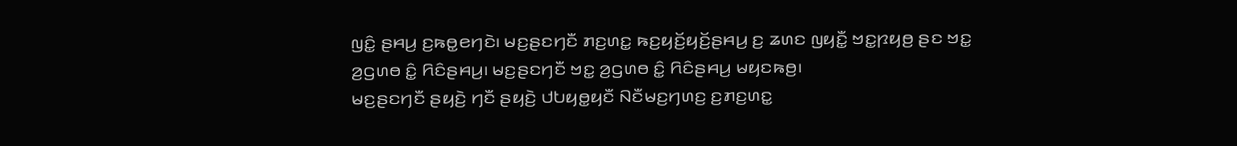ꤜꤢꤨ꤭ ꤔꤌꤣ꤬ ꤢ꤬ꤒꤥ꤭ꤕꤚꤢꤧ꤯ ꤗꤢ꤬ꤔꤢꤚꤢꤪ ꤊꤢ꤬ꤛꤢ꤭ ꤒꤢ꤬ꤟꤢꤩ꤬ꤟꤢꤩ꤬ꤔꤌꤣ꤬ ꤢ꤬ ꤘꤛꤢ ꤜꤟꤢꤪ꤭ ꤠꤢ꤭ꤐꤟꤥ꤬ ꤔꤢ ꤠꤢ꤭ ꤤ꤬ꤞꤛꤥ ꤢꤨ꤭ ꤖꤢꤨꤔꤌꤣ꤬꤯ ꤗꤢ꤬ꤔꤢꤚꤢꤪ ꤠꤢ꤭ ꤤ꤬ꤞꤛꤥ ꤢꤨ꤭ ꤖꤢꤨꤔꤌꤣ꤬ ꤗꤟꤢꤒꤥ꤬꤯
ꤗꤢ꤬ꤔꤢꤚꤢꤪ ꤔꤟꤢꤧ꤬ ꤚꤢꤪ ꤔꤟꤢꤧ꤬ ꤓꤝꤟꤥ꤭ꤟꤢꤪ ꤡꤢꤪꤗꤢ꤬ꤚꤛꤢ꤬ ꤢ꤬ꤊꤢ꤬ꤛꤢ꤭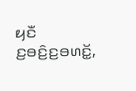ꤟꤢꤪ ꤢ꤬ꤋꤢꤨ꤬ꤢ꤬ꤋꤛꤢꤩ꤭,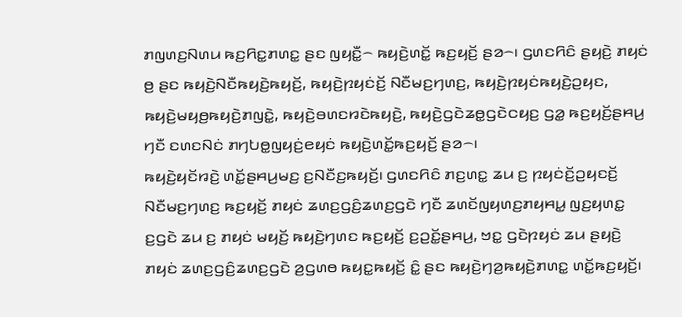ꤊꤜꤛꤢ꤬ꤡꤛꤣ ꤒꤢ꤬ꤖꤢ꤭ꤊꤛꤢ꤭ ꤔꤢ ꤜꤟꤢꤪ꤭꤮ ꤒꤟꤢꤧ꤬ꤛꤢꤩ꤭ ꤒꤢ꤬ꤟꤢꤩ꤬ ꤔꤤ꤮꤯ ꤞꤛꤢꤖꤢꤨ ꤔꤟꤢꤧ꤬ ꤊꤟꤢꤦ ꤥ꤬ ꤔꤢ ꤒꤟꤢꤧ꤬ꤡꤢꤪꤒꤟꤢꤧ꤬ꤒꤟꤢꤩ꤬, ꤒꤟꤢꤧ꤬ꤐꤟꤢꤦꤢꤩ꤬ ꤡꤢꤪꤗꤢ꤬ꤚꤛꤢ꤬, ꤒꤟꤢꤧ꤬ꤐꤟꤢꤦꤒꤟꤢꤧ꤬ꤑꤟꤢ, ꤒꤟꤢꤧ꤬ꤗꤟꤥ꤬ꤒꤟꤢꤧ꤬ꤊꤜꤢꤧ꤭, ꤒꤟꤢꤧ꤬ꤋꤛꤢꤙꤢꤧꤒꤟꤢꤧ꤬, ꤒꤟꤢꤧ꤬ꤞꤢꤧꤘꤥ꤭ꤞꤢꤧꤍꤟꤢ꤬ ꤞꤤ꤭ ꤒꤢ꤬ꤟꤢꤩ꤬ꤔꤌꤣ꤬ ꤚꤢꤪ ꤢꤛꤢꤡꤢꤦ ꤊꤚꤝꤥ꤭ꤜꤟꤢꤦ꤬ꤕꤟꤢꤦ ꤒꤟꤢꤧ꤬ꤛꤢꤩ꤭ꤒꤢ꤬ꤟꤢꤩ꤬ ꤔꤤ꤮꤯
ꤒꤟꤢꤧ꤬ꤟꤢꤩꤙꤢꤧ꤬ ꤛꤢꤩ꤭ꤔꤌꤣ꤬ꤗꤢ꤬ ꤢ꤬ꤡꤢꤪꤢ꤬ꤒꤟꤢꤩ꤬꤯ ꤞꤛꤢꤖꤢꤨ ꤊꤢ꤬ꤛꤢ꤭ ꤘꤣ ꤢ꤬ ꤐꤟꤢꤦꤢꤩ꤬ꤑꤟꤢꤢꤩ꤬ ꤡꤢꤪꤗꤢ꤬ꤚꤛꤢ꤬ ꤒꤢ꤬ꤟꤢꤩ꤬ ꤊꤟꤢꤦ ꤘꤛꤢ꤬ꤞꤢꤨ꤬ꤘꤛꤢ꤬ꤞꤢꤧ ꤚꤢꤪ ꤘꤛꤢꤩꤜꤟꤛꤢ꤬ꤊꤟꤌꤣ꤭ ꤜꤢ꤬ꤟꤛꤢ꤭ ꤢ꤬ꤞꤢꤧ ꤘꤣ ꤢ꤬ ꤊꤟꤢꤦ ꤗꤟꤢꤩ꤬ ꤒꤟꤢꤧ꤬ꤚꤛꤢ ꤒꤢ꤬ꤟꤢꤩ꤬ ꤢ꤬ꤑꤢꤩ꤭ꤔꤌꤣ꤬, ꤠꤢ꤭ ꤞꤢꤧꤐꤟꤢꤦ ꤘꤣ ꤔꤟꤢꤧ꤬ ꤊꤟꤢꤦ ꤘꤛꤢ꤬ꤞꤢꤨ꤬ꤘꤛꤢ꤬ꤞꤢꤧ ꤤ꤬ꤞꤛꤥ ꤒꤟꤢ꤭ꤒꤟꤢꤩ꤬ ꤢꤨ꤭ ꤔꤢ ꤒꤟꤢꤧ꤬ꤚꤤ꤬ꤒꤟꤢꤧ꤬ꤊꤛꤢ꤭ ꤛꤢꤩ꤭ꤒꤢ꤬ꤟꤢꤩ꤬꤯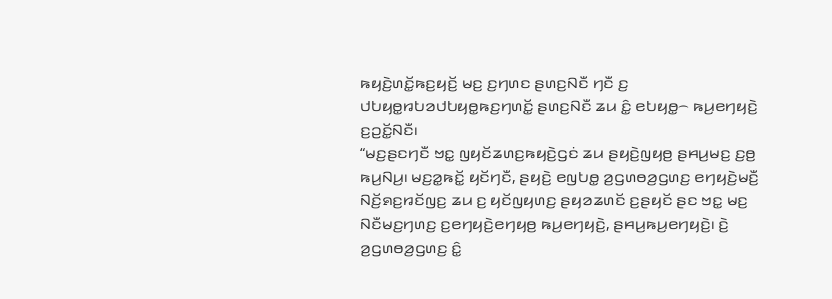ꤒꤟꤢꤧ꤬ꤛꤢꤩ꤭ꤒꤢ꤬ꤟꤢꤩ꤬ ꤗꤢ꤬ ꤢ꤬ꤚꤛꤢ ꤔꤛꤢ꤬ꤡꤢꤪ ꤚꤢꤪ ꤢ꤬ ꤓꤝꤟꤥ꤭ꤙꤝꤤꤓꤝꤟꤥ꤭ꤒꤢ꤬ꤚꤛꤢꤩ꤭ ꤔꤛꤢ꤬ꤡꤢꤪ ꤘꤣ ꤢꤨ꤭ ꤕꤝꤟꤥ꤭꤮ ꤒꤣ꤬ꤕꤚꤟꤢꤧ꤬ ꤢ꤬ꤑꤢꤩ꤭ꤡꤢꤪ꤯
“ꤗꤢ꤬ꤔꤢꤚꤢꤪ ꤠꤢ꤭ ꤜꤟꤢꤩꤘꤛꤢ꤬ꤒꤟꤢꤧ꤬ꤞꤢꤦ ꤘꤣ ꤔꤟꤢꤧ꤬ꤜꤟꤥ꤬ ꤔꤌꤣ꤬ꤗꤢ꤬ ꤢ꤬ꤥ꤬ ꤒꤣ꤬ꤡꤣ꤬꤯ ꤗꤢ꤬ꤤ꤭ꤒꤢꤩ꤭ ꤟꤢꤩꤚꤢꤪ, ꤔꤟꤢꤧ꤬ ꤕꤜꤝꤥ꤭ ꤤ꤬ꤞꤛꤥꤤ꤬ꤞꤛꤢ꤬ ꤕꤚꤟꤢꤧ꤬ꤗꤢꤪ꤬ ꤡꤢꤩ꤬ꤎꤢ꤬ꤙꤢꤩꤜꤢ꤬ ꤘꤣ ꤢ꤬ ꤟꤢꤩꤜꤟꤛꤢ꤬ ꤔꤟꤤꤘꤛꤢꤩ ꤢ꤬ꤔꤟꤢꤩ ꤔꤢ ꤠꤢ꤭ ꤗꤢ꤬ ꤡꤢꤪꤗꤢ꤬ꤚꤛꤢ꤬ ꤢ꤬ꤕꤚꤟꤢꤧ꤬ꤕꤚꤟꤥ꤬ ꤒꤣ꤬ꤕꤚꤟꤢꤧ꤬, ꤔꤌꤣ꤬ꤒꤣ꤬ꤕꤚꤟꤢꤧ꤬꤯ ꤢꤧ꤬ ꤤ꤬ꤞꤛꤥꤤ꤬ꤞꤛꤢ꤬ ꤢꤨ꤭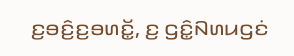ꤢ꤬ꤋꤢꤨ꤬ꤢ꤬ꤋꤛꤢꤩ꤭, ꤢ꤬ ꤞꤢꤨ꤭ꤡꤛꤣꤞꤢꤦ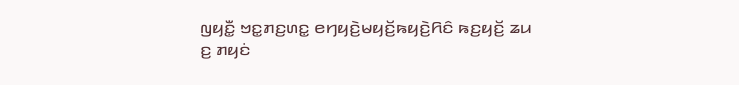ꤜꤟꤢꤪ꤭ ꤠꤢ꤭ꤊꤢ꤬ꤛꤢ꤭ ꤕꤚꤟꤢꤧ꤬ꤗꤟꤢꤩ꤬ꤒꤟꤢꤧ꤬ꤖꤢꤨ ꤒꤢ꤬ꤟꤢꤩ꤬ ꤘꤣ ꤢ꤬ ꤊꤟꤢꤦ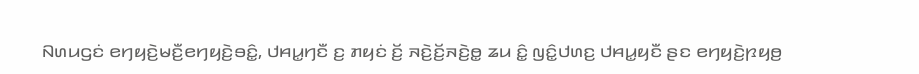ꤡꤛꤣꤞꤢꤦ ꤕꤚꤟꤢꤧ꤬ꤗꤢꤪ꤬ꤕꤚꤟꤢꤧ꤬ꤋꤢꤨ꤭, ꤓꤌꤣ꤭ꤚꤢꤪ ꤢ꤬ ꤊꤟꤢꤦ ꤢꤩ꤬ ꤏꤢꤧ꤬ꤢꤩ꤬ꤏꤢꤧ꤬ꤥ꤭ ꤘꤣ ꤢꤨ꤭ ꤜꤢꤨ꤭ꤓꤛꤢ꤬ ꤓꤌꤣ꤭ꤟꤢꤪ ꤔꤢ ꤕꤚꤟꤢꤧ꤬ꤐꤟꤥ꤬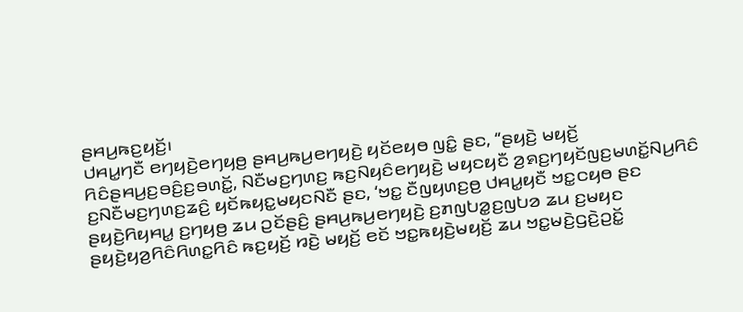ꤔꤌꤣ꤬ꤒꤢ꤬ꤟꤢꤩ꤬꤯
ꤓꤌꤣ꤭ꤚꤢꤪ ꤕꤚꤟꤢꤧ꤬ꤕꤚꤟꤥ꤬ ꤔꤌꤣ꤬ꤒꤣ꤬ꤕꤚꤟꤢꤧ꤬ ꤟꤢꤩꤕꤟꤥ ꤜꤢꤨ꤭ ꤔꤢ, “ꤔꤟꤢꤧ꤬ ꤗꤟꤢꤩ꤬ ꤖꤢꤨꤔꤌꤣ꤬ꤢ꤬ꤋꤢꤨ꤬ꤢ꤬ꤋꤛꤢꤩ꤭, ꤡꤢꤪꤗꤢ꤬ꤚꤛꤢ꤬ ꤒꤢ꤬ꤡꤟꤢꤨꤕꤚꤟꤢꤧ꤬ ꤗꤟꤢꤟꤢꤪ ꤤ꤬ꤎꤢ꤬ꤚꤟꤢꤩꤜꤢ꤬ꤗꤛꤢꤩ꤭ꤡꤣ꤬ꤖꤢꤨ ꤢ꤬ꤡꤢꤪꤗꤢ꤬ꤚꤛꤢ꤬ꤘꤢꤨ꤬ ꤟꤢꤩꤒꤟꤢ꤭ꤗꤟꤢꤡꤢꤪ ꤔꤢ, ‘ꤠꤢ꤭ ꤢꤪꤜꤟꤛꤢ꤬ꤥ꤬ ꤓꤌꤣ꤭ꤟꤢꤪ ꤠꤢ꤭ꤍꤟꤥ ꤔꤢ ꤔꤟꤢꤧ꤬ꤖꤟꤌꤣ꤭ ꤢ꤬ꤚꤟꤥ꤬ ꤘꤣ ꤑꤢꤩꤔꤢꤨ꤬ ꤔꤌꤣ꤬ꤒꤣ꤬ꤕꤚꤟꤢꤧ꤬ ꤢ꤬ꤊꤜꤝꤤ꤭ꤢ꤬ꤜꤝꤤ ꤘꤣ ꤢ꤬ꤗꤟꤢ ꤔꤟꤢꤧ꤬ꤟꤤ꤬ꤖꤢꤨꤖꤛꤢ꤭ꤖꤢꤨ ꤒꤢ꤬ꤟꤢꤩ꤬ ꤙꤢꤧ꤬ ꤗꤟꤢꤩ꤬ ꤕꤢꤩ ꤠꤢ꤭ꤒꤟꤢꤧ꤬ꤗꤟꤢꤩ꤬ ꤘꤣ ꤠꤢ꤭ꤗꤢꤧ꤬ꤞꤢꤧ꤬ꤑꤢꤩ꤭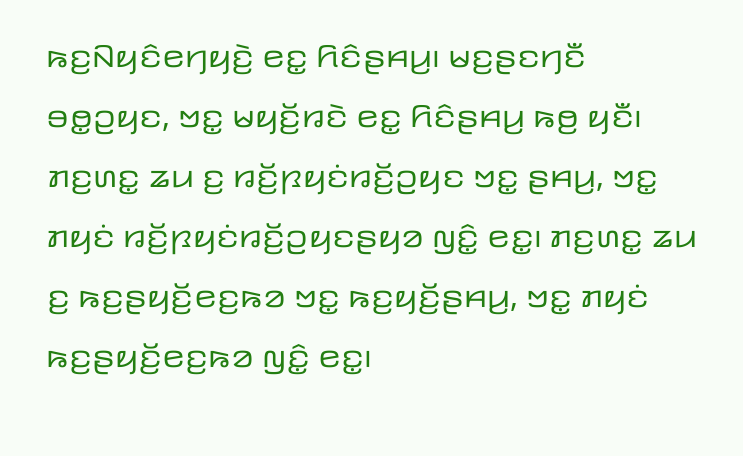ꤒꤢ꤬ꤡꤟꤢꤨꤕꤚꤟꤢꤧ꤬ ꤕꤢ꤭ ꤖꤢꤨꤔꤌꤣ꤬꤯ ꤗꤢ꤬ꤔꤢꤚꤢꤪ ꤋꤥ꤭ꤑꤟꤢ, ꤠꤢ꤭ ꤗꤟꤢꤩ꤬ꤙꤢꤧ ꤕꤢ꤭ ꤖꤢꤨꤔꤌꤣ꤬ ꤒꤥ꤬ ꤟꤢꤪ꤯ ꤊꤢ꤬ꤛꤢ꤭ ꤘꤣ ꤢ꤬ ꤙꤢꤩ꤬ꤐꤟꤢꤦꤙꤢꤩ꤬ꤑꤟꤢ ꤠꤢ꤭ ꤔꤌꤣ꤬, ꤠꤢ꤭ ꤊꤟꤢꤦ ꤙꤢꤩ꤬ꤐꤟꤢꤦꤙꤢꤩ꤬ꤑꤟꤢꤔꤟꤤ ꤜꤢꤨ꤭ ꤕꤢ꤭꤯ ꤊꤢ꤬ꤛꤢ꤭ ꤘꤣ ꤢ꤬ ꤒꤢ꤬ꤔꤟꤢꤩ꤬ꤕꤢ꤬ꤒꤤ ꤠꤢ꤭ ꤒꤢ꤬ꤟꤢꤩ꤬ꤔꤌꤣ꤬, ꤠꤢ꤭ ꤊꤟꤢꤦ ꤒꤢ꤬ꤔꤟꤢꤩ꤬ꤕꤢ꤬ꤒꤤ ꤜꤢꤨ꤭ ꤕꤢ꤭꤯